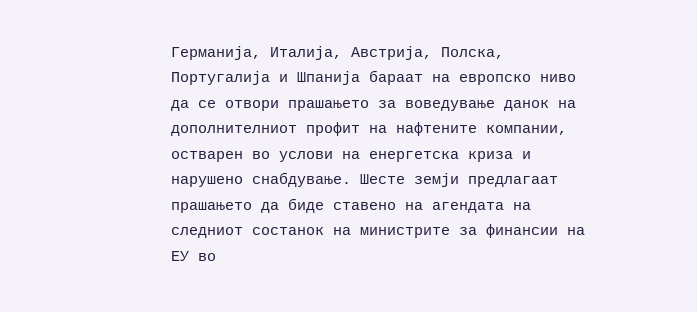Германија, Италија, Австрија, Полска, Португалија и Шпанија бараат на европско ниво да се отвори прашањето за воведување данок на дополнителниот профит на нафтените компании, остварен во услови на енергетска криза и нарушено снабдување. Шесте земји предлагаат прашањето да биде ставено на агендата на следниот состанок на министрите за финансии на ЕУ во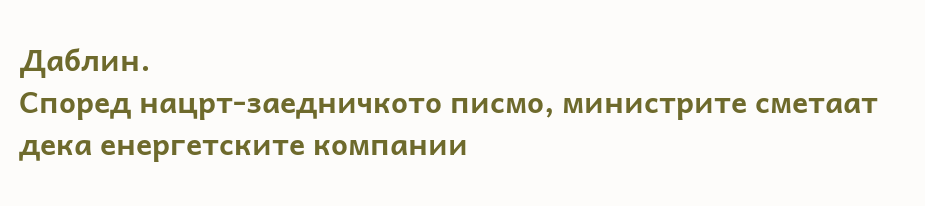Даблин.
Според нацрт-заедничкото писмо, министрите сметаат дека енергетските компании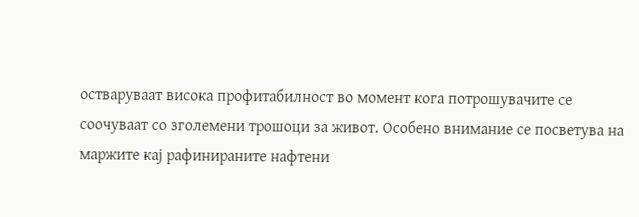остваруваат висока профитабилност во момент кога потрошувачите се соочуваат со зголемени трошоци за живот. Особено внимание се посветува на маржите кај рафинираните нафтени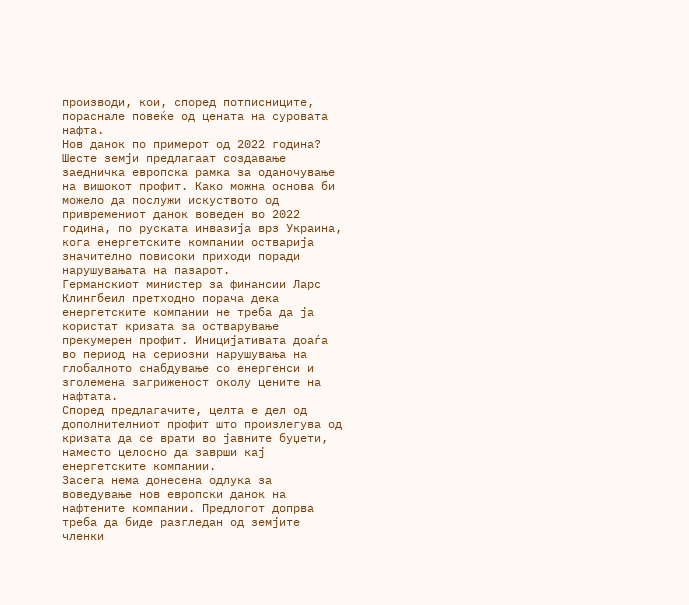производи, кои, според потписниците, пораснале повеќе од цената на суровата нафта.
Нов данок по примерот од 2022 година?
Шесте земји предлагаат создавање заедничка европска рамка за оданочување на вишокот профит. Како можна основа би можело да послужи искуството од привремениот данок воведен во 2022 година, по руската инвазија врз Украина, кога енергетските компании остварија значително повисоки приходи поради нарушувањата на пазарот.
Германскиот министер за финансии Ларс Клингбеил претходно порача дека енергетските компании не треба да ја користат кризата за остварување прекумерен профит. Иницијативата доаѓа во период на сериозни нарушувања на глобалното снабдување со енергенси и зголемена загриженост околу цените на нафтата.
Според предлагачите, целта е дел од дополнителниот профит што произлегува од кризата да се врати во јавните буџети, наместо целосно да заврши кај енергетските компании.
Засега нема донесена одлука за воведување нов европски данок на нафтените компании. Предлогот допрва треба да биде разгледан од земјите членки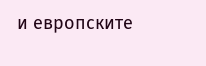и европските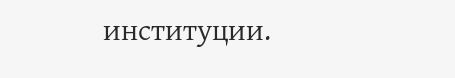институции.